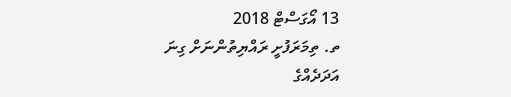13 އޯގަސްޓް 2018
ތ. ތިމަރަފުށީ ރައްޔިތުންނަށް ގިނަ އަދަދެއްގެ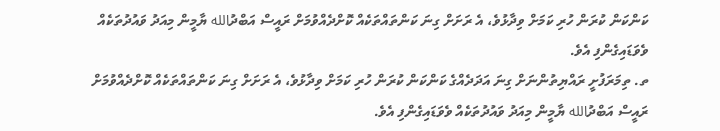ކަންކަން ކުރަން ހުރި ކަމަށް ވިދާޅުވެ، އެ ރަށަށް ގިނަ ކަންތައްތަކެއް ކޮށްދެއްވުމަށް ރައީސް އަބްދުالله ޔާމީން މިއަދު ވައުދުތަކެއް ވެވަޑައިގެންފި އެވެ.
ތ. ތިމަރަފުށީ ރައްޔިތުންނަށް ގިނަ އަދަދެއްގެ ކަންކަން ކުރަން ހުރި ކަމަށް ވިދާޅުވެ، އެ ރަށަށް ގިނަ ކަންތައްތަކެއް ކޮށްދެއްވުމަށް ރައީސް އަބްދުالله ޔާމީން މިއަދު ވައުދުތަކެއް ވެވަޑައިގެންފި އެވެ.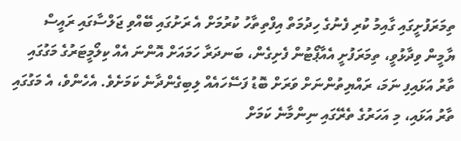ތިމަރަފުށީގައި ގާއިމު ކުރި ފެނުގެ ހިދުމަތް އިފްތިތާހު ކުރުމަށް އެ ރަށުގައި ބޭއްވި ޖަލްސާގައި ރައީސް ޔާމީން ވިދާޅުވީ، ތިމަރަފުށީ އެއާޕޯޓުން ފެށިގެން، ބަނދަރާ ހަމައަށް އޮންނަ އެއް ކިލޯމީޓަރުގެ މަގުގައި ތާރު އަޅައިފި ނަމަ، ރައްޔިތުންނަށް ވަރަށް ބޮޑު ފަސޭހައެއް ލިބިގެންދާނެ ކަމަށެވެ. އެހެންވެ، އެ މަގުގައި ތާރު އަޅައި، މި އަހަރުގެ ތެރޭގައި ނިންމާނެ ކަމަށް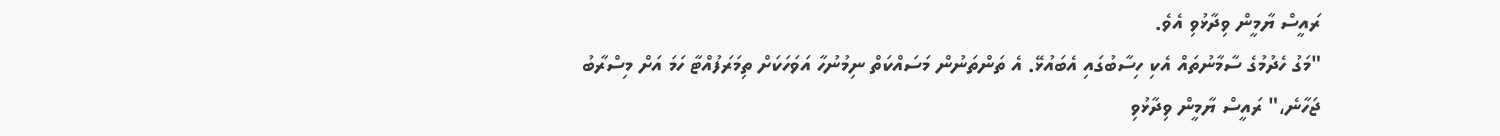ރައީސް ޔާމީން ވިދާޅުވި އެވެ.
"މަގު ހެދުމުގެ ސާމާނުތައް އެކި ހިސާބުގައި އެބައުޅޭ. އެ ތަންތަނުން މަސައްކަތް ނިމުނުހާ އަވަހަކަށް ތިމަރަފުއްޓާ ހަމަ އަށް މިސްރާބު ޖަހާނެ،" ރައީސް ޔާމީން ވިދާޅުވި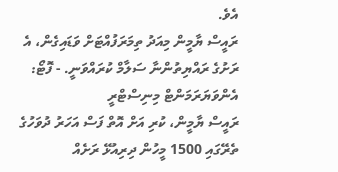އެވެ.
ރައީސް ޔާމީން މިއަދު ތިމަރަފުއްޓަށް ވަޑައިގެން، އެ ރަށުގެ ރައްޔިތުންނާ ސަލާމް ކުރައްވަނީ. - ފޮޓޯ: އެންވަޔަރަމަންޓް މިނިސްޓްރީ
ރައީސް ޔާމީން، ކުރި އަށް އޮތް ފަސް އަހަރު ދުވަހުގެ ތެރޭގައި 1500 މީހުން ދިރިއުޅޭ ރަށެއް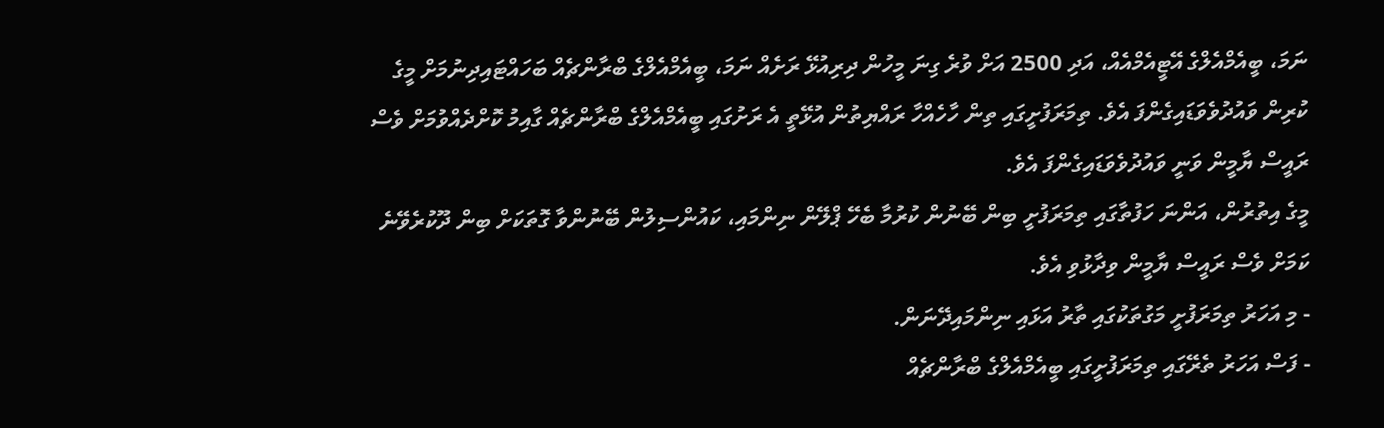ނަމަ، ބީއެމްއެލްގެ އޭޓީއެމްއެއް، އަދި 2500 އަށް ވުރެ ގިނަ މީހުން ދިރިއުޅޭ ރަށެއް ނަމަ، ބީއެމްއެލްގެ ބްރާންޗެއް ބަހައްޓައިދިނުމަށް މީގެ ކުރިން ވައުދުވެވަޑައިގެންފަ އެވެ. ތިމަރަފުށީގައި ތިން ހާހެއްހާ ރައްޔިތުން އުޅޭތީ އެ ރަށުގައި ބީއެމްއެލްގެ ބްރާންޗެއް ގާއިމު ކޮށްދެއްވުމަށް ވެސް ރައީސް ޔާމީން ވަނީ ވައުދުވެވަޑައިގެންފަ އެވެ.
މީގެ އިތުރުން، އަންނަ ހަފުތާގައި ތިމަރަފުށީ ބިން ބޭނުން ކުރުމާ ބެހޭ ޕްލޭން ނިންމައި، ކައުންސިލުން ބޭނުންވާ ގޮތަކަށް ބިން ދޫކުރެވޭނެ ކަމަށް ވެސް ރައީސް ޔާމީން ވިދާޅުވި އެވެ.
- މި އަހަރު ތިމަރަފުށީ މަގުތަކުގައި ތާރު އަޅައި ނިންމައިދޭނަން.
- ފަސް އަހަރު ތެރޭގައި ތިމަރަފުށީގައި ބީއެމްއެލްގެ ބްރާންޗެއް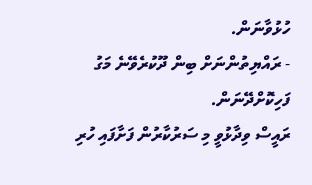ހުޅުވާނަން.
- ރައްޔިތުންނަށް ބިން ދޫކުރެވޭނެ މަގު ފަހިކޮށްދޭނަން.
ރައީސް ވިދާޅުވީ މި ސަރުކާރުން ފަށާފައި ހުރި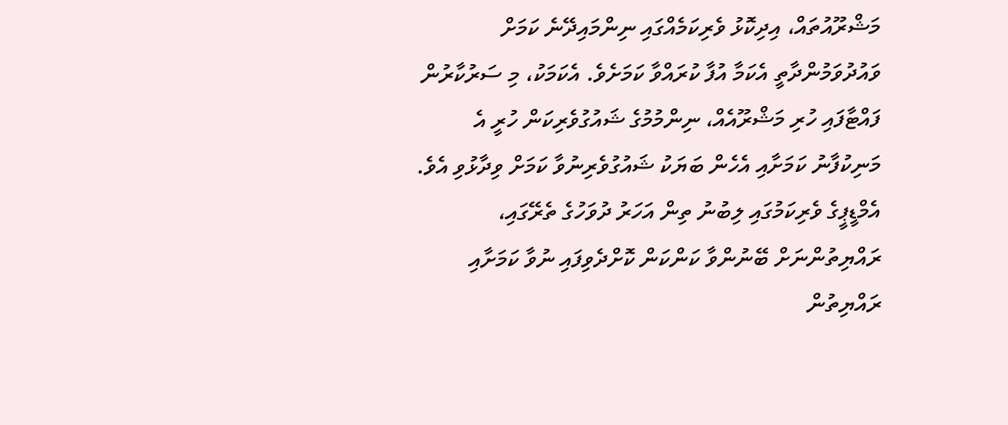މަޝްރޫއުތައް، އިދިކޮޅު ވެރިކަމެއްގައި ނިންމައިދޭނެ ކަމަށް ވައުދުވަމުންދާތީ އެކަމާ އުފާ ކުރައްވާ ކަމަށެވެ. އެކަމަކު، މި ސަރުކާރުން ފައްޓާފައި ހުރި މަޝްރޫއެއް، ނިންމުމުގެ ޝައުގުވެރިކަން ހުރީ އެ މަނިކުފާނު ކަމަށާއި އެހެން ބަޔަކު ޝައުގުވެރިނުވާ ކަމަށް ވިދާޅުވި އެވެ.
އެމްޑީޕީގެ ވެރިކަމުގައި ލިބުނު ތިން އަހަރު ދުވަހުގެ ތެރޭގައި، ރައްޔިތުންނަށް ބޭނުންވާ ކަންކަން ކޮށްދެވިފައި ނުވާ ކަމަށާއި ރައްޔިތުން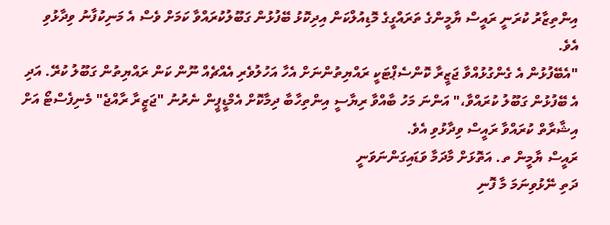އިންތިޒާރު ކުރަނީ ރައީސް ޔާމީންގެ ތަރައްގީގެ މޮޑިއުލްކަން އިދިކޮޅު ބޭފުޅުން ގަބޫލުކުރައްވާ ކަމަށް ވެސް އެ މަނިކުފާނު ވިދާޅުވި އެވެ.
"އެބޭފުޅުން އެ ގެންގުޅުއްވާ ޖަޒީރާ ކޮންސެޕްޓަކީ ރައްޔިތުންނަށް އެހާ އަހުލުވެރި އެއްޗެއް ނޫން ކަން ރައްޔިތުން ގަބޫލު ކުރޭ. އަދި އެ ބޭފުޅުން ގަބޫލު ކުރައްވާ،" އަންނަ މަހު ބާއްވާ ރިޔާސީ އިންތިހާބާ ދިމާކޮށް އެމްޑީޕީން ނެރުނު "ޖަޒީރާ ރާއްޖެ" މެނިފެސްޓޯ އަށް އިޝާރާތް ކުރައްވާ ރައީސް ވިދާޅުވި އެވެ.
ރައީސް ޔާމީން ތ. އަތޮޅަށް މާދަމާ ވަޑައިގަންނަވަނީ
ދަތި ނޭޅުވިނަމަ މާ ފޮނި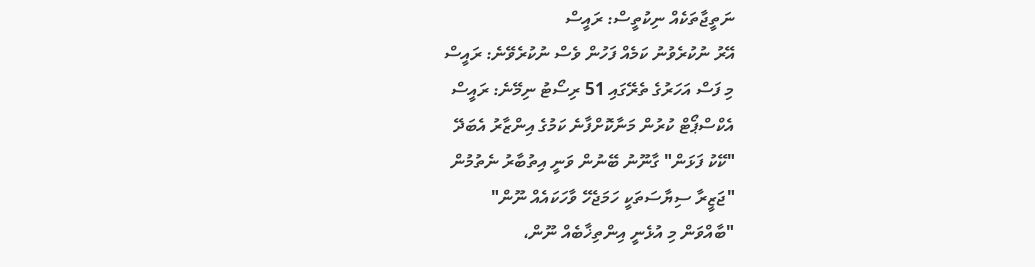ނަތީޖާތަކެއް ނިކުތީސް: ރައީސް
އޭރު ނުކުރެވުނު ކަމެއް ފަހުން ވެސް ނުކުރެވޭނެ: ރައީސް
މި ފަސް އަހަރުގެ ތެރޭގައި 51 ރިސޯޓު ނިމޭނެ: ރައީސް
އެކްސްޕޯޓް ކުރުން މަނާކޮށްފާނެ ކަމުގެ އިންޒާރު އެބަދޭ
"ކޭކު ފަޅަން" ގާނޫނު ބޭނުން ވަނީ އިތުބާރު ނެތުމުން
"ޖަޒީރާ ސިޔާސަތަކީ ހަމަޖެހޭ ވާހަކައެއް ނޫން"
"ބާއްވަން މި އުޅެނީ އިންތިޚާބެއް ނޫން،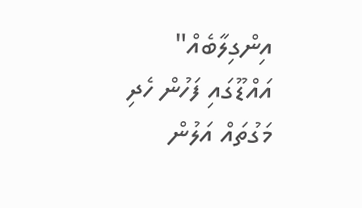އިންގިލާބެއް"
އައްޑޫގައި ފަހުން ހެދި މަގުތައް އަލުން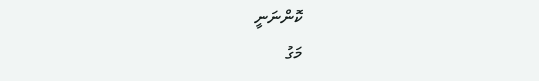ކޮންނަނީ
މަގު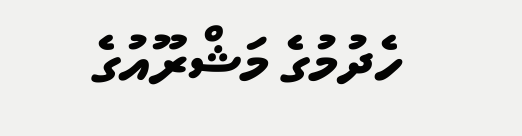ހެދުމުގެ މަޝްރޫއުގެ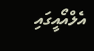އެލްއޯއީގައި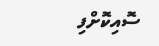ސޮއިކޮށްފި